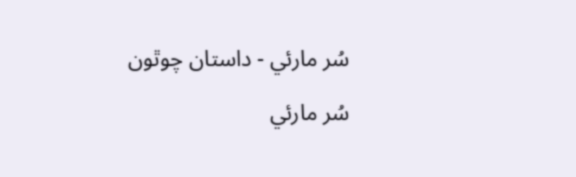سُر مارئي - داستان چوٿون

سُر مارئي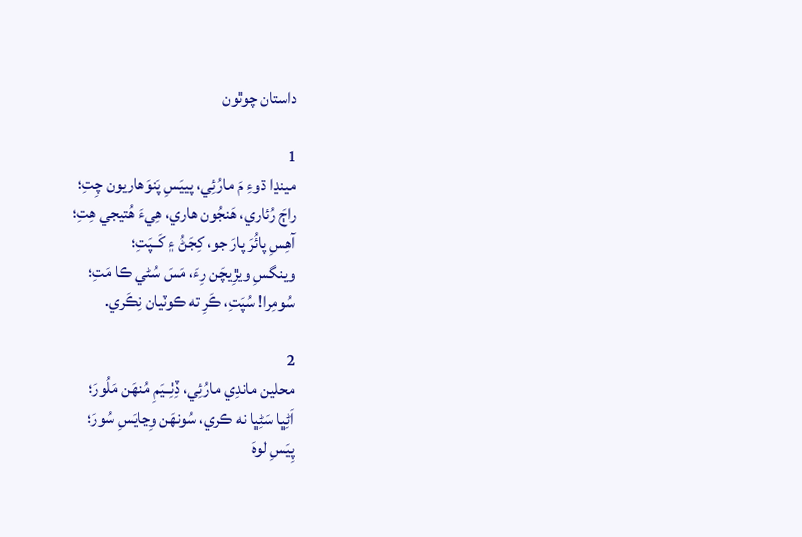داستان چوٿون

1
مينڍا ڌوءِ مَ مارُئِي، پييَسِ پَنوَهاريون چِتِ؛
راڄَ رُئاري، هَنجُون هاري، هِيءَ هُتيجي هِتِ؛
آهِسِ پائُرَ پارَ جو، کِجَڻُ ۽ کَــپَتِ؛
وينگسِ ويڙِيچَن رِءَ، مَسَ سُڻي ڪا مَتِ؛
سُومِرا! سُپَتِ، ڪَرِ ته ڪوٽيان نِڪَري.

2
محلين ماندِي مارُئِي، ڏِٺِــيَمِ مُنهَن مَلُورَ؛
اَڻِڀا سَڻِڀا نه ڪري، سُونهَن وِڃايَسِ سُورَ؛
پِيَسِ لوهَ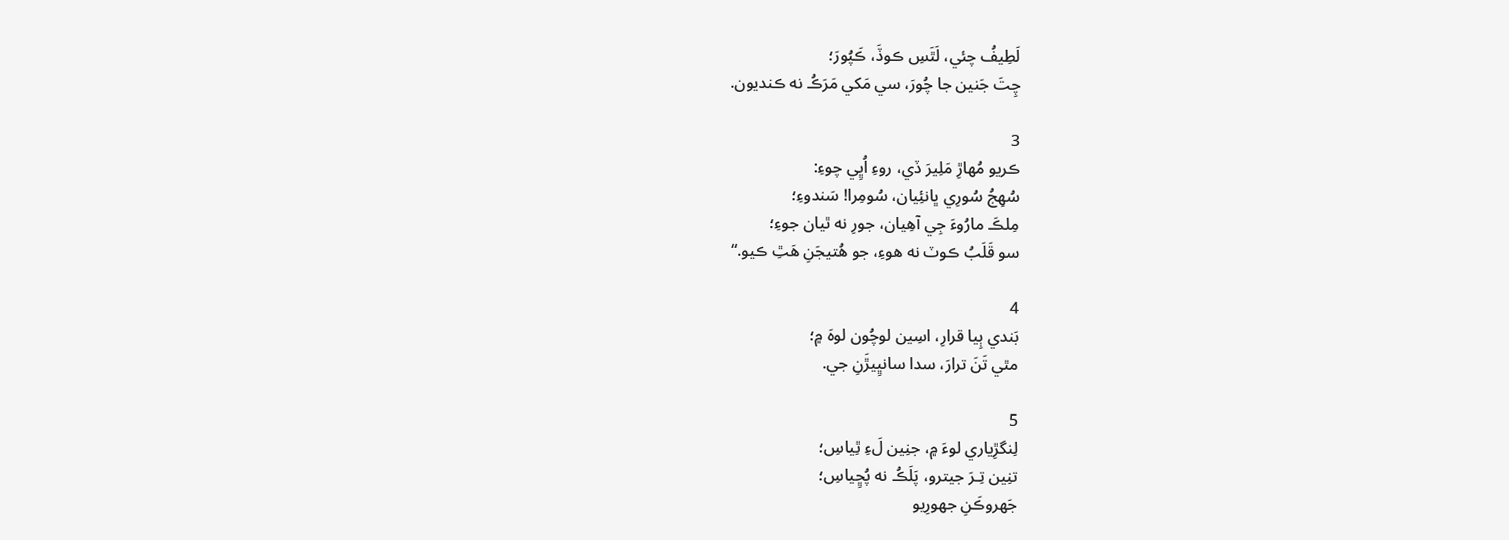لَطِيفُ چئي، لَٿَسِ ڪوڏَ، ڪَپُورَ؛
چِتَ جَنين جا چُورَ، سي مَکي مَرَڪُ نه ڪنديون.

3
ڪريو مُهاڙِ مَلِيرَ ڏي، روءِ اُڀِي چوءِ:
سُهِجُ سُورِي ڀانئِيان، سُومِرا! سَندوءِ؛
مِلڪَ مارُوءَ جِي آهِيان، جورِ نه ٿيان جوءِ؛
سو قَلَبُ ڪوٽ نه هوءِ، جو هُتيجَنِ هَٿِ ڪيو.“

4
بَندي ٻِيا قرارِ، اسِين لوچُون لوهَ ۾؛
مٿي تَنَ ترارَ، سدا سانڀِيڙَنِ جي.

5
لِنگڙِياري لوءَ ۾، جنِين لَءِ ٿِياسِ؛
تنِين تِـرَ جيترو، پَلَڪُ نه پُڇِياسِ؛
جَھروڪَنِ جھورِيو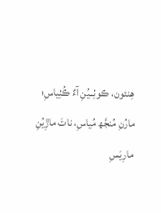هِنئون، ڪوٺِــيُنِ آءٌ ڪُٺِياسِ؛
مارُنِ مُنجَّھ مُياسِ، ناتَ ماڙِيُنِ مارِيَسِ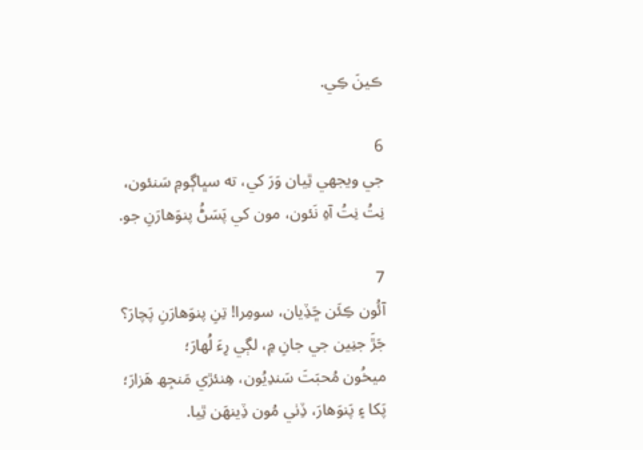ڪينَ ڪِي.

6
جي ويجهي ٿِيان وَرَ کي، ته سڀاڳومِ سَنئون،
نِتُ نِتُ آهِ نَئون، مون کي پَسَڻُ پنوَهارَنِ جو.

7
آئُون ڪِئَن ڇَڏِيان، سومِرا! تِنِ پنوَهارَنِ پَچارَ؟
جَڙَ جنِين جي جانِ ۾، لڳي رِءَ لُهارَ؛
ميخُون مُحبَتَ سَندِيُون، هِنئڙي مَنجِھ هَزارَ؛
پَکا ۽ پَنوَهارَ، ڏِٺي مُون ڏِينهَن ٿِيا.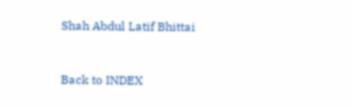Shah Abdul Latif Bhittai


Back to INDEX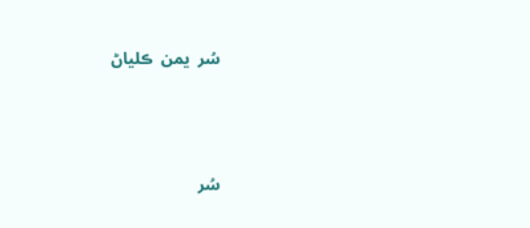سُر  يمن  ڪلياڻ






سُر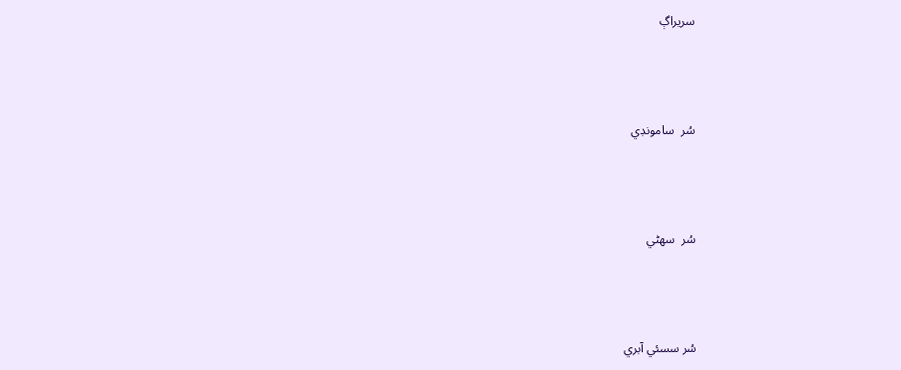سريراڳ




سُر  سامونڊي




سُر  سهڻي




سُر سسئي آبري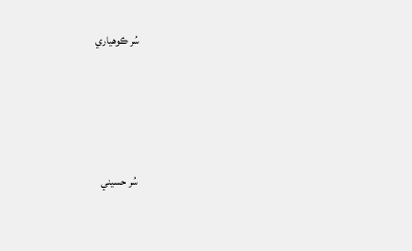سُر ڪوهياري




سُر حسيني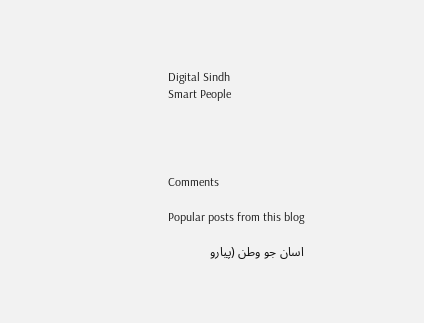Digital Sindh
Smart People




Comments

Popular posts from this blog

اسان جو وطن (پيارو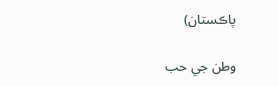پاڪستان)

وطن جي حب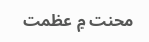محنت ۾ عظمت